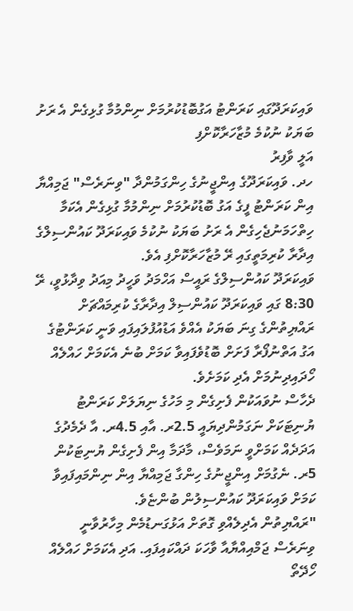ވައިކަރަދޫގައި ކަރަންޓު އަގުބޮޑުކުރުމަށް ނިންމުމާ ގުޅިގެން އެ ރަށު ބަޔަކު ނުކުމެ މުޒާހަރާކޮށްފި
އަލީ ވާފިރު
ހދ. ވައިކަރަދޫގެ އިންޖީނުގެ ހިންގަމުންދާ "ވިނަރެސް" ޖަމިއްޔާ އިން ކަރަންޓު ފީގެ އަގު ބޮޑުކުރުމަށް ނިންމުމާ ގުޅިގެން އެކަމާ ހިތްހަމަނުޖެހިގެން އެ ރަށު ބަޔަކު ނުކުމެ ވައިކަރަދޫ ކައުންސިލްގެ އިދާރާ ކުރިމަތީގައި ރޭ މުޒާހަރާކޮށްފި އެވެ.
ވައިކަރަދޫ ކައުންސިލްގެ ރައީސް އަހްމަދު ވަހީދު މިއަދު ވިދާޅުވީ، ރޭ 8:30 ގައި ވައިކަރަދޫ ކައުންސިލް އިދާރާގެ ކުރިމައްޗަށް ރައްޔިތުންގެ ގިނަ ބަޔަކު އެއްވެ އަޑުއުފުލައިފައި ވަނީ ކަރަންޓުގެ އަގު އަތްނުފޯރާ ފަށަށް ބޮޑުވެފައިވާ ކަމަށް ބުނެ އެކަމަށް ހައްލެއް ހޯދައިދިނުމަށް އެދި ކަމަށެވެ.
ދެހާސް ނުވައަކުން ފެށިގެން މި މަހުގެ ނިޔަލަށް ކަރަންޓު ޔުނިޓަކަށް ނަގަމުންދިޔައީ 2.5ރ. އާއި 4.5ރ. އާ ދެމެދުގެ އަދަދެއް ކަމަށްވީ ނަމަވެސް، މާދަމާ އިން ފެށިގެން ޔުނިޓަކުން 5ރ. ނެގުމަށް އިންޖީނުގެ ހިންގާ ޖަމިއްޔާ އިން ނިންމައިފައިވާ ކަމަށް ވައިކަރަދޫ ކައުންސިލުން ބުންޏެވެ.
"ރައްޔިތުން އެދިލެއްވި ގޮތަށް އަޅުގަނޑުމެން މިހާރުވާނީ ވިނަރެސް ޖަމްއިއްޔާއާ ވާހަކަ ދައްކައިފައި. އަދި އެކަމަށް ހައްލެއް ހޯދޭތޯ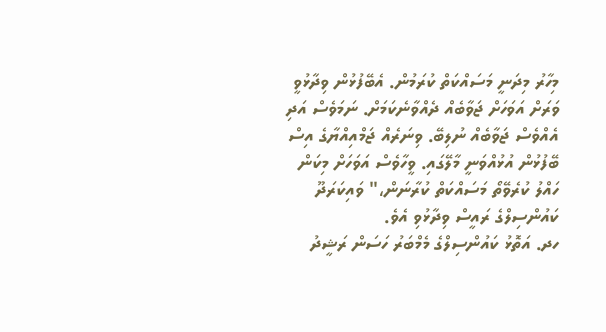މިހާރު މިދަނީ މަސައްކަތް ކުރަމުން. އެބޭފުޅުން ވިދާޅުވީ ވަރަށް އަވަހަށް ޖަވާބެއް ދެއްވާނެކަމަށް. ނަމަވެސް އަދި އެއްވެސް ޖަވާބެއް ނުލިބޭ. ވިނަރެއް ޖަމްއިއްޔާގެ އިސް ބޭފުޅުން އުޅުއްވަނީ މާލޭގައި. ވީހާވެސް އަވަހަށް މިކަން ހައްލު ކުރެވޭތޯ މަސައްކަތް ކުރާނަން،" ވައިކަރަދޫ ކައުންސިލްގެ ރައީސް ވިދާޅުވި އެވެ.
ހދ. އަތޮޅު ކައުންސިލްގެ މެމްބަރު ހަސަން ރަޝީދު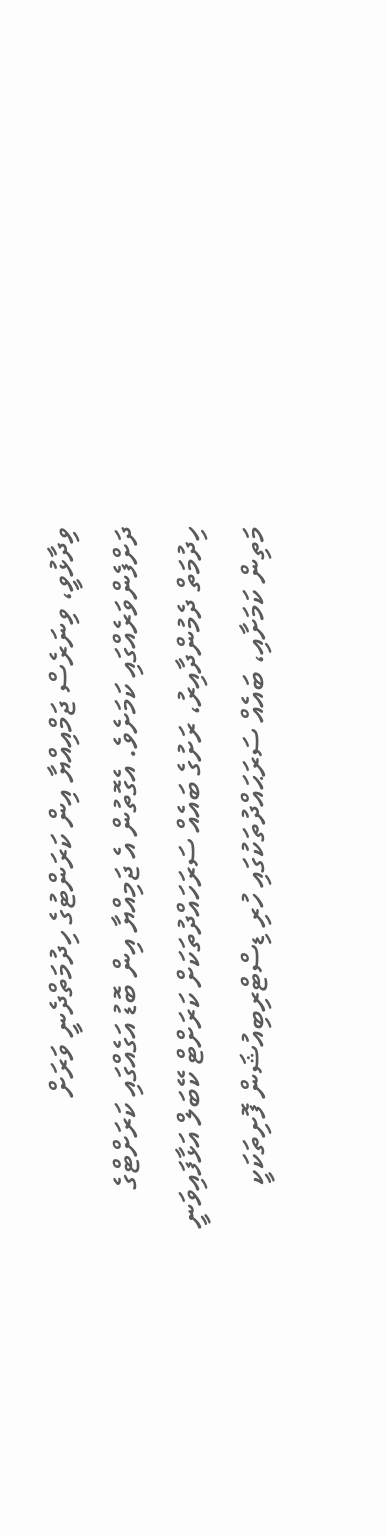ވިދާޅުވީ، ވިނަރެސް ޖަމްއިއްޔާ އިން ކަރަންޓުގެ ހިދުމަތްދެނީ ވަރަށް ދަށްފެންވަރެއްގައި ކަމަށެވެ. އެގޮތުން އެ ޖަމިއްޔާ އިން ބޮޑު އަގެއްގައި ކަރަށްޓްގެ ހިދުމަތް ދެމުންދާއިރު، ރަށުގެ ބައެއް ސަރަހައްދުތަކަށް ކަރަށްޓް ކޭބަލް އަޅާފައިވަނީ މަތިން ކަމަށާއި، ބައެއް ސަރަޙައްދުތަކުގައި ހުރި ޑިސްޓްރިބިއުޝަން ފޮށިތަކަކީ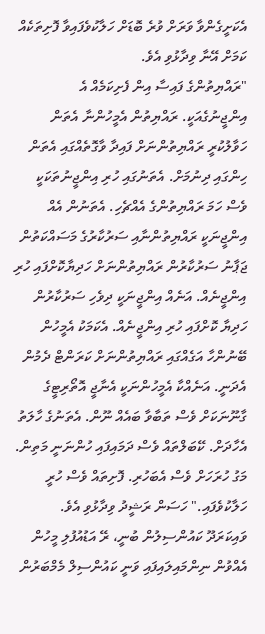އެކަށީގެންވާ ވަރަށް ވުރެ ބޮޑަށް ހަލާކުވެފައިވާ ފޮށިތަކެއް ކަމަށް އޭނާ ވިދާޅުވި އެވެ.
"ރައްޔިތުންގެ ފައިސާ އިން ފެށިކަމެއް އެ އިންޖީނުގެއަކީ. ރައްޔިތުން އެމީހުންނާ އެތަން ހަވާލުކުރީ ރައްޔިތުންނަށް ފައިދާ ވާގޮތެއްގައި އެތަން ހިންގައި ދިނުމަށް. އެތަނުގައި ހުރި އިންޖީނުތަކަކީ ވެސް ހަމަ ރައްޔިތުންގެ އެއްޗެހި. އެތަނުން އެއް އިންޖީނަކީ ރައްޔިތުންނާއި ސަރުކާރުގެ މަސައްކަތުން ޖަޕާނު ސަރުކާރުން ރައްޔިތުންނަށް ހަދިޔާކޮށްފައި ހުރި އިންޖީނެއް. އަނެއް އިންޖީނަކީ ދިވެހި ސަރުކާރުން ހަދިޔާ ކޮށްފައި ހުރި އިންޖީނެއް. އެކަމަކު އެމީހުން ބޭނުންހާ އަގެއްގައި ރައްޔިތުންނަށް ކަރަންޓް ދެމުން އެދަނީ. އަނެއްކާ އެމީހުންނަކީ އެނާޖީ އޮތޯރިޓީގެ ގާނޫނަކަށް ވެސް ތަބާވާ ބައެއް ނޫން. އެތަނުގެ ހާލަތު އެހާދަށް. ކޭބަލްތައް ވެސް ދަމައިފައި ހުންނަނީ މަތިން. މަގު ހުރަހަށް ވެސް އެބަހުރި. ފޮށިތައް ވެސް ހުރީ ހަލާކުވެފައި." ހަސަން ރަޝީދު ވިދާޅުވި އެވެ.
ވައިކަރަދޫ ކައުންސިލުން ބުނީ، ރޭ އަޑުއުފުލި މީހުން އެއްވުން ނިންމައިލައިފައި ވަނީ ކައުންސިލް މެމްބަރުން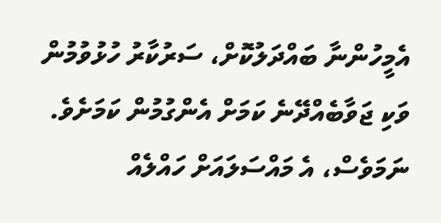އެމީހުންނާ ބައްދަލުކޮށް، ސަރުކާރު ހުޅުވުމުން ވަކި ޖަވާބެއްދޭނެ ކަމަށް އެންގުމުން ކަމަށެވެ. ނަމަވެސް، އެ މައްސަލައަށް ހައްލެއް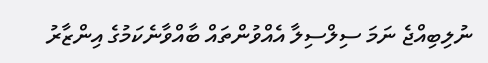ނުލިބިއްޖެ ނަމަ ސިލްސިލާ އެއްވުންތައް ބާއްވާނެކަމުގެ އިންޒާރު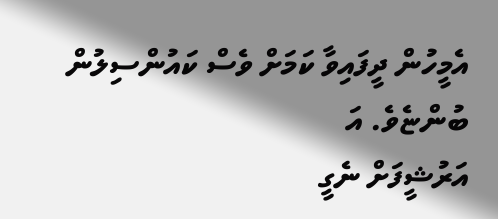އެމީހުން ދީފައިވާ ކަމަށް ވެސް ކައުންސިލުން ބުންޏެވެ. އަ
އަރުޝީފަށް ނެގީ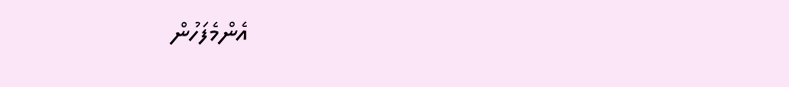އެންމެފަހުން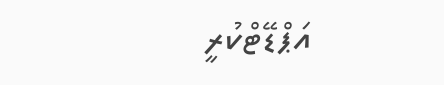އަޕްޑޭޓްކުރީ